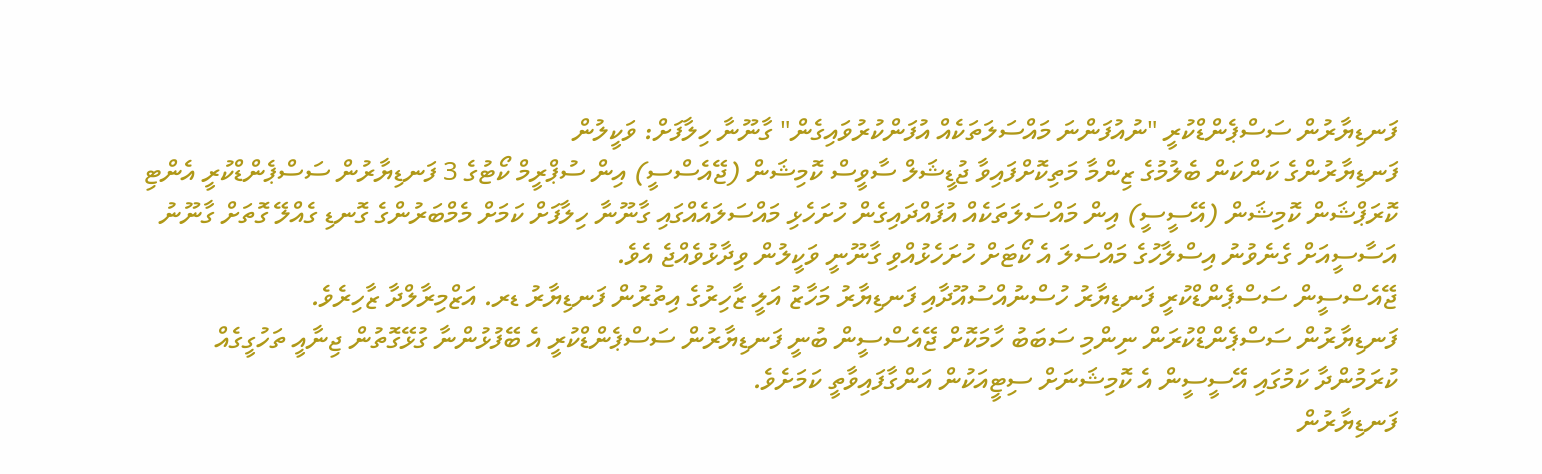ފަނޑިޔާރުން ސަސްޕެންޑްކުރީ "ނުއުފަންނަ މައްސަލަތަކެއް އުފަންކުރުވައިގެން" ގާނޫނާ ހިލާފަށް: ވަކީލުން
ފަނޑިޔާރުންގެ ކަންކަން ބެލުމުގެ ޒިންމާ މަތިކޮށްފައިވާ ޖުޑީޝަލް ސާވީސް ކޮމިޝަން (ޖޭއެސްސީ) އިން ސުޕްރީމް ކޯޓުގެ 3 ފަނޑިޔާރުން ސަސްޕެންޑްކުރީ އެންޓި ކޮރަޕްޝަން ކޮމިޝަން (އޭސީސީ) އިން މައްސަލަތަކެއް އުފައްދައިގެން ހުށަހެޅި މައްސަލައެއްގައި ގާނޫނާ ހިލާފަށް ކަމަށް މެމްބަރުންގެ ގޮނޑި ގެއްލޭ ގޮތަށް ގާނޫނު އަސާސީއަށް ގެނެވުނު އިސްލާހުގެ މައްސަލަ އެ ކޯޓަށް ހުށަހެޅުއްވި ގާނޫނީ ވަކީލުން ވިދާޅުވެއްޖެ އެވެ.
ޖޭއެސްސީން ސަސްޕެންޑްކުރީ ފަނޑިޔާރު ހުސްނުއްސުއޫދާއި ފަނޑިޔާރު މަހާޒު އަލީ ޒާހިރުގެ އިތުރުން ފަނޑިޔާރު ޑރ. އަޒްމިރާލްދާ ޒާހިރެވެ.
ފަނޑިޔާރުން ސަސްޕެންޑްކުރަން ނިންމި ސަބަބު ހާމަކޮށް ޖޭއެސްސީން ބުނީ ފަނޑިޔާރުން ސަސްޕެންޑްކުރީ އެ ބޭފުޅުންނާ ގުޅޭގޮތުން ޖިނާއީ ތަހުގީގެއް ކުރަމުންދާ ކަމުގައި އޭސީސީން އެ ކޮމިޝަނަށް ސިޓީއަކުން އަންގާފައިވާތީ ކަމަށެވެ.
ފަނޑިޔާރުން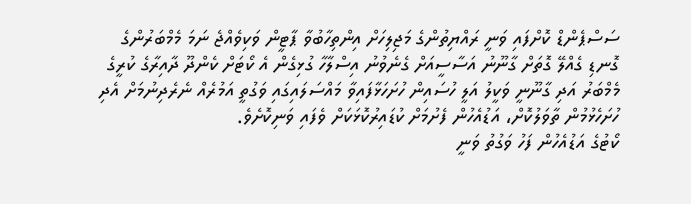ސަސްޕެންޑް ކޮށްފައި ވަނީ ރައްޔިތުންގެ މަޖިލިހަށް އިންތިހާބުވާ ޕާޓީން ވަކިވެއްޖެ ނަމަ މެމްބަރުންގެ ގޮނޑި ގެއްލޭ ގޮތަށް ގާނޫނު އަސާސީއަށް ގެނެވުނު އިސްލާހާ ގުޅިގެން އެ ކޯޓަށް ކެންދޫ ދާއިރާގެ ކުރީގެ މެމްބަރު އަދި ގާނޫނީ ވަކީލު އަލީ ހުސައިން ހުށަހަޅާފައިވާ މައްސަލައިގައި ވަގުތީ އަމުރެއް ނެރެދިނުމަށް އެދި ހުށަހެޅުމުން ތާވަލުކޮށް، އަޑުއެހުން ފެށުމަށް ކުޑައިރުކޮޅަކަށް ވެފައި ވަނިކޮށެވެ.
ކޯޓުގެ އަޑުއެހުން ފަހު ވަގުތު ވަނީ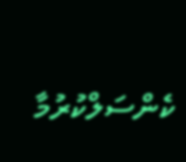ކެންސަލްކުރުމާ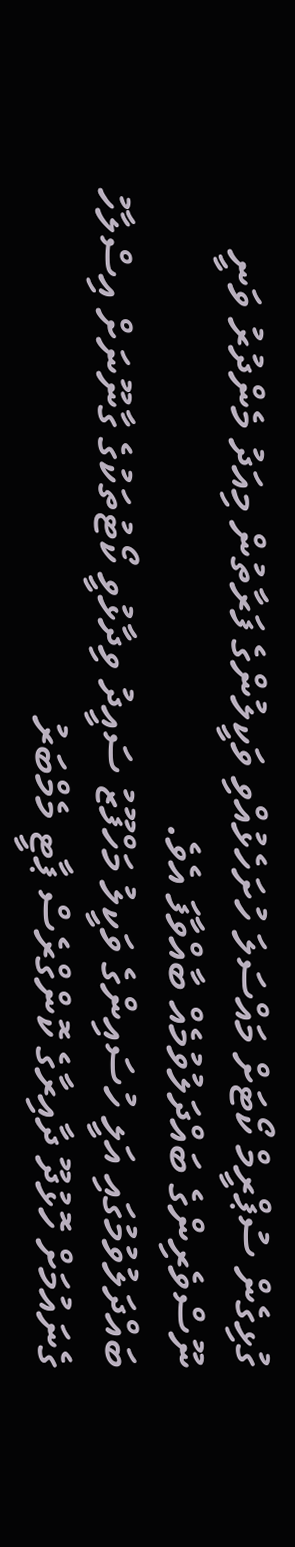ގުޅިގެން ސުޕްރީމް ކޯޓަށް މައްސަލަ ހުށަހެޅުއްވި ވަކީލުންގެ ފަރާތުން މިއަދު މެންދުރު ވަނީ ނޫސްވެރިންގެ ބައްދަލުވުމެއް ބާއްވާފަ އެވެ.
ބައްދަލުވުމުގައި އަލީ ހުސައިންގެ ވަކީލު މަހްފޫޒު ސައީދު ވިދާޅުވީ ކޯޓުތަކުގެ ގާނޫނަށް އިސްލާހު ގެނައުމަށް ހޮޅުދޫ ދާއިރާގެ ކޮންގްރެސް ޕާޓީ މެމްބަރު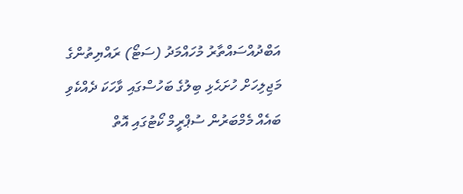އަބްދުއްސައްތާރު މުހައްމަދު (ސަޓޯ) ރައްޔިތުންގެ މަޖިލިހަށް ހުށަޙެޅި ބިލުގެ ބަހުސްގައި ވާހަކަ ދެއްކެވި ބައެއް މެމްބަރުން ސުޕްރީމް ކޯޓުގައި އޮތް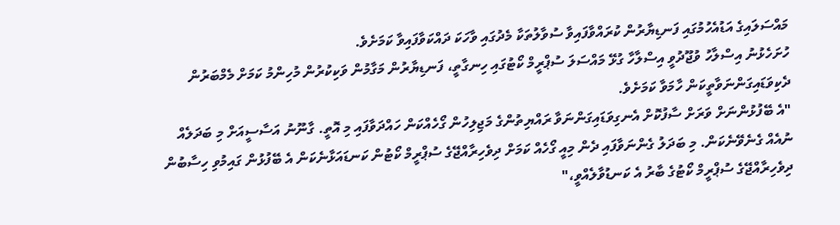މައްސަލައިގެ އަޑުއެހުމުގައި ފަނޑިޔާރުން ކުރައްވާފައިވާ ސުވާލުތަކާ މެދުގައި ވާހަކަ ދައްކަވާފައިވާ ކަމަށެވެ.
ހުށަހެޅުނު އިސްލާހު ވުޖޫދުވީ އިސްލާހާ ގުޅޭ މައްސަލަ ސުޕްރީމް ކޯޓުގައި ހިނގާތީ، ފަނޑިޔާރުން މަގާމުން ވަކިކުރުން މުހިންމު ކަމަށް މެމްބަރުން ދެކިވަޑައިގަންނަވާތީކަން ހާމަވާ ކަމަށެވެ.
"އެ ބޭފުޅުންނަށް ވަރަށް ސާފުކޮށް އެނގިވަޑައިގަންނަވާ ރައްޔިތުންގެ މަޖިލިހުން ގޯހެއްކަން ހައްދަވާފައި މި އޮތީ. ގާނޫނު އަސާސީއަށް މި ބަދަލެއް ނުއެއް ގެނެވޭނެކަން. މި ބަދަލު ގެންނަވާފައި ދެން މިއީ ގޯހެއް ކަމަށް ދިވެހިރާއްޖޭގެ ސުޕްރީމް ކޯޓުން ކަނޑައަޅާނެކަން އެ ބޭފުޅުން ގައިމުވި ހިސާބުން ދިވެހިރާއްޖޭގެ ސުޕްރީމް ކޯޓުގެ ބާރު އެ ކަނޑުވާލެއްވީ،"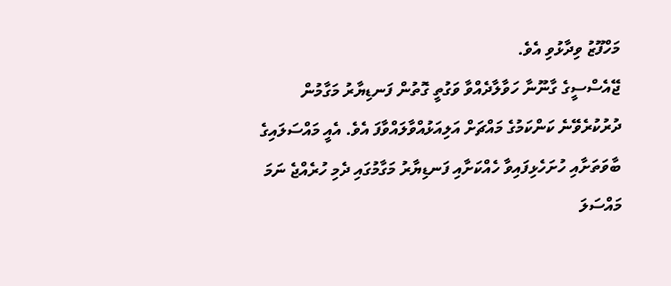މަހްފޫޒު ވިދާޅުވި އެވެ.
ޖޭއެސްސީގެ ގާނޫނާ ހަވާލާދެއްވާ ވަގުތީ ގޮތުން ފަނޑިޔާރު މަގާމުން ދުރުކުރެވޭނެ ކަންކަމުގެ މައްޗަށް އަލިއަޅުއްވާލައްވާފަ އެވެ. އެއީ މައްސަލައިގެ ބާވަތަށާއި ހުށަހެޅިފައިވާ ހެއްކަށާއި ފަނޑިޔާރު މަގާމުގައި ދެމި ހުރެއްޖެ ނަމަ މައްސަލަ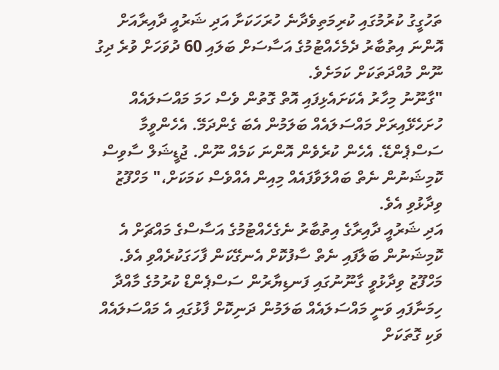ތަހުގީގު ކުރުމުގައި ކުރިމަތިވެދާނެ ހުރަހަކަށާ އަދި ޝަރުއީ ދާއިރާއަށް އޮންނަ އިތުބާރު ދެމެހެއްޓުމުގެ އަސާސަށް ބަލައި 60 ދުވަހަށް ވުރެ ދިގު ނޫން މުއްދަތަކަށް ކަމަށެވެ.
"ގާނޫނު މިހާރު އެކަށައެޅިފައި އޮތް ގޮތުން ވެސް ހަމަ މައްސަލައެއް ހުށަހެޅޭއިރަށް މައްސަލައެއް ބަލަމުން އެބަ ގެންދަމޭ. އެހެންވީމާ ސަސްޕެންޑޭ. އެހެން ކުރެވެން އޮންނަ ކަމެއް ނޫން. ޖުޑީޝަލް ސާވިސް ކޮމިޝަނުން ނެތް ބައްލަވާފައެއް މިއިން އެއްވެސް ކަމަކަށް،" މަހްފޫޒު ވިދާޅުވި އެވެ.
އަދި ޝަރުއީ ދާއިރާގެ އިތުބާރު ނެގެހެއްޓުމުގެ އަސާސްގެ މައްޗަށް އެ ކޮމިޝަނުން ބަލާފައި ނެތް ސާފުކޮށް އެނގޭކަން ފާހަގަކުރެއްވި އެވެ.
މަހްފޫޒު ވިދާޅުވީ ގާނޫނުގައި ފަނޑިޔާރުން ސަސްޕެންޑް ކުރުމުގެ މާއްދާ ހިމަނާފައި ވަނީ މައްސަލައެއް ބަލަމުން ދަނިކޮށް ފާޅުގައި އެ މައްސަލައެއް ވަކި ގޮތަކަށް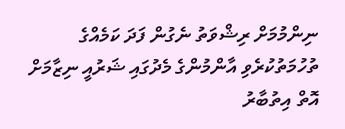ނިންމުމަށް ރިޝްވަތު ނެގުން ފަދަ ކަމެއްގެ ތުހުމަތުކުރެވި އާންމުންގެ މެދުގައި ޝަރުއީ ނިޒާމަށް އޮތް އިތުބާރު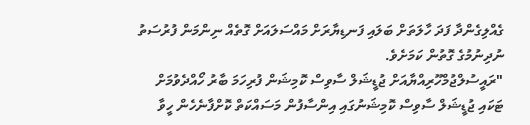ގެއްލިގެންދާ ފަދަ ހާލަތަށް ބަލައި ފަނޑިޔާރަށް މައްސަލައަށް ގޮތެއް ނިންމަން ފުރުސަތު ނުދިނުމުގެ ގޮތުން ކަމަށެވެ.
"ރައީސުލްޖުމްހޫރިއްޔާއަށް ޖުޑީޝަލް ސާވިސް ކޮމިޝަން ފުރިހަމަ ބާރު ހޯއްދެވުމަށް ޓަކައި ޖުޑީޝަލް ސާވިސް ކޮމިޝަނުގައި އިންސާފުން މަސައްކަތް ކޮށްފާނެހެން ހީވާ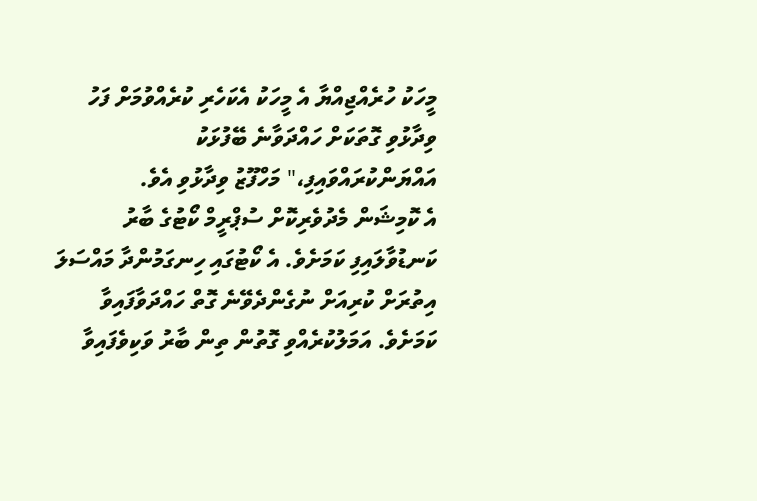މީހަކު ހުރެއްޖިއްޔާ އެ މީހަކު އެކަހެރި ކުރެއްވުމަށް ފަހު ވިދާޅުވި ގޮތަކަށް ހައްދަވާނެ ބޭފުޅަކު އައްޔަންކުރައްވައިފި،" މަހްފޫޒު ވިދާޅުވި އެވެ.
އެ ކޮމިޝަން މެދުވެރިކޮށް ސުޕްރީމް ކޯޓުގެ ބާރު ކަނޑުވާލައިފި ކަމަށެވެ. އެ ކޯޓުގައި ހިނގަމުންދާ މައްސަލަ އިތުރަށް ކުރިއަށް ނުގެންދެވޭނެ ގޮތް ހައްދަވާފައިވާ ކަމަށެވެ. އަމަލުކުރެއްވި ގޮތުން ތިން ބާރު ވަކިވެފައިވާ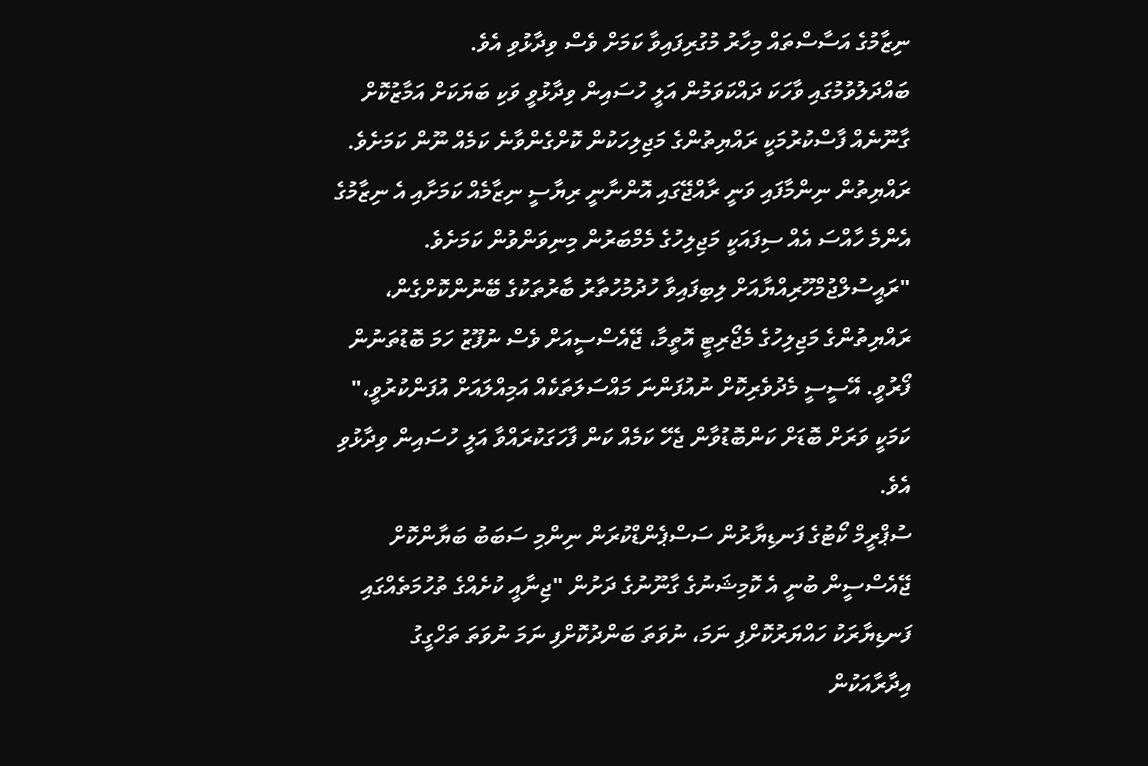ނިޒާމުގެ އަސާސްތައް މިހާރު މުގުރިފައިވާ ކަމަށް ވެސް ވިދާޅުވި އެވެ.
ބައްދަލުވުމުގައި ވާހަކަ ދައްކަވަމުން އަލީ ހުސައިން ވިދާޅުވީ ވަކި ބަޔަކަށް އަމާޒުކޮށް ގާނޫނެއް ފާސްކުރުމަކީ ރައްޔިތުންގެ މަޖިލިހަކުން ކޮށްގެންވާނެ ކަމެއް ނޫން ކަމަށެވެ. ރައްޔިތުން ނިންމާފައި ވަނީ ރާއްޖޭގައި އޮންނާނީ ރިޔާސީ ނިޒާމެއް ކަމަށާއި އެ ނިޒާމުގެ އެންމެ ހާއްސަ އެއް ސިފައަކީ މަޖިލިހުގެ މެމްބަރުން މިނިވަންވުން ކަމަށެވެ.
"ރައީސުލްޖުމްހޫރިއްޔާއަށް ލިބިފައިވާ ހުދުމުހުތާރު ބާރުތަކުގެ ބޭނުންކޮށްގެން، ރައްޔިތުންގެ މަޖިލިހުގެ މެޖޯރިޓީ އޮތީމާ، ޖޭއެސްސީއަށް ވެސް ނުފޫޒު ހަމަ ބޮޑުތަނުން ފޯރުވީ. އޭސީސީ މެދުވެރިކޮށް ނުއުފަންނަ މައްސަލަތަކެއް އަމިއްލައަށް އުފަންކުރުވީ،" ކަމަކީ ވަރަށް ބޮޑަށް ކަންބޮޑުވާން ޖެހޭ ކަމެއް ކަން ފާހަގަކުރައްވާ އަލީ ހުސައިން ވިދާޅުވި އެވެ.
ސުޕްރީމް ކޯޓުގެ ފަނޑިޔާރުން ސަސްޕެންޑްކުރަން ނިންމި ސަބަބު ބަޔާންކޮށް ޖޭއެސްސީން ބުނީ އެ ކޮމިޝަނުގެ ގާނޫނުގެ ދަށުން "ޖިނާއީ ކުށެއްގެ ތުހުމަތެއްގައި ފަނޑިޔާރަކު ހައްޔަރުކޮށްފި ނަމަ، ނުވަތަ ބަންދުކޮށްފި ނަމަ ނުވަތަ ތަހްގީގު އިދާރާއަކުން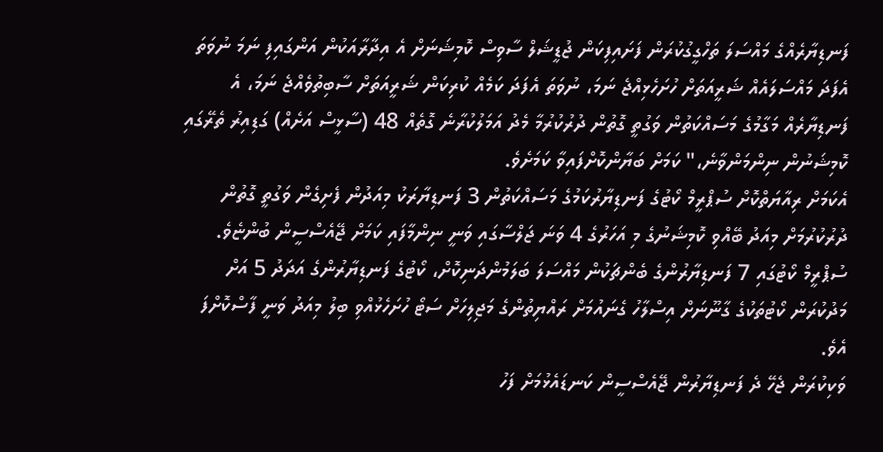ފަނޑިޔާރެއްގެ މައްސަލަ ތަހްގީގުކުރަން ފަށައިފިކަން ޖުޑީޝަލް ސާވިސް ކޮމިޝަނަށް އެ އިދާރާއަކުން އަންގައިފި ނަމަ ނުވަތަ އެފަދަ މައްސަލައެއް ޝަރީއަތަށް ހުށަހެޅިއްޖެ ނަމަ، ނުވަތަ އެފަދަ ކަމެއް ކުރިކަން ޝަރީއަތަށް ސާބިތުވެއްޖެ ނަމަ، އެ ފަނޑިޔާރެއް މަގާމުގެ މަސައްކަތުން ވަގުތީ ގޮތުން ދުރުކުރުމާ މެދު އަމަލުކުރާނެ ގޮތެއް 48 (ސާޅީސް އަށެއް) ގަޑިއިރު ތެރޭގައި ކޮމިޝަނުން ނިންމަންވާނެ،" ކަމަށް ބަޔާންކޮށްފައިވާ ކަމަށެވެ.
އެކަމަށް ރިއާޔަތްކޮށް ސުޕްރީމް ކޯޓުގެ ފަނޑިޔާރުކަމުގެ މަސައްކަތުން 3 ފަނޑިޔާރަކު މިއަދުން ފެށިގެން ވަގުތީ ގޮތުން ދުރުކުރުމަށް މިއަދު ބޭއްވި ކޮމިޝަނުގެ މި އަހަރުގެ 4 ވަނަ ޖަލްސާގައި ވަނީ ނިންމާފައި ކަމަށް ޖޭއެސްސީން ބުންޏެވެ.
ސުޕްރީމް ކޯޓުގައި 7 ފަނޑިޔާރުންގެ ބެންޗަކުން މައްސަލަ ބަލަމުންދަނިކޮށް، ކޯޓުގެ ފަނޑިޔާރުންގެ އަދަދު 5 އަށް މަދުކުރަން ކޯޓުތަކުގެ ގާނޫނަށް އިސްލާހު ގެނައުމަށް ރައްޔިތުންގެ މަޖިލިހަށް ސަޓޯ ހުށަހެޅުއްވި ބިލު މިއަދު ވަނީ ފާސްކޮށްފަ އެވެ.
ވަކިކުރަން ޖެހޭ ދެ ފަނޑިޔާރުން ޖޭއެސްސީން ކަނޑައެޅުމަށް ފަހު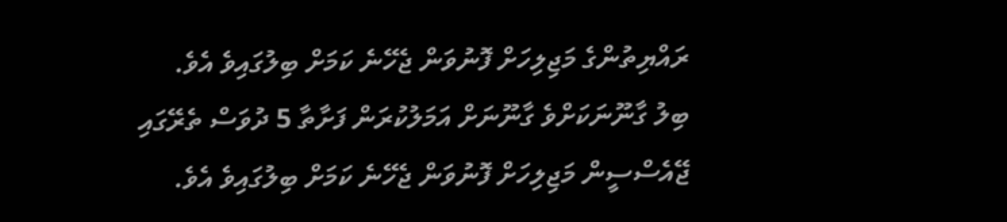ރައްޔިތުންގެ މަޖިލިހަށް ފޮނުވަން ޖެހޭނެ ކަމަށް ބިލުގައިވެ އެވެ.
ބިލު ގާނޫނަކަށްވެ ގާނޫނަށް އަމަލުކުރަން ފަށާތާ 5 ދުވަސް ތެރޭގައި ޖޭއެސްސީން މަޖިލިހަށް ފޮނުވަން ޖެހޭނެ ކަމަށް ބިލުގައިވެ އެވެ.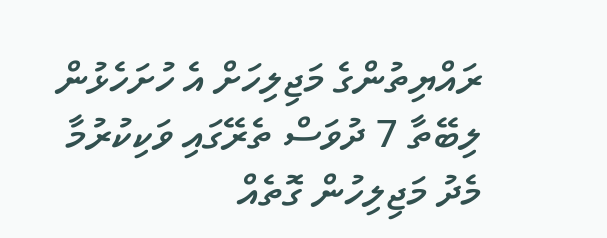ރައްޔިތުންގެ މަޖިލިހަށް އެ ހުށަހެޅުން ލިބޭތާ 7 ދުވަސް ތެރޭގައި ވަކިކުރުމާ މެދު މަޖިލިހުން ގޮތެއް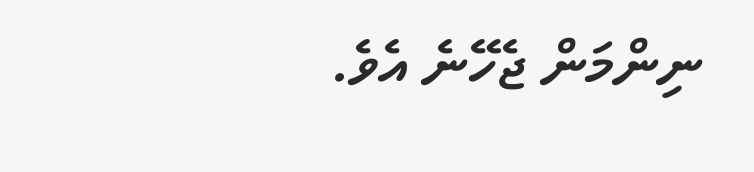ނިންމަން ޖެހޭނެ އެވެ.